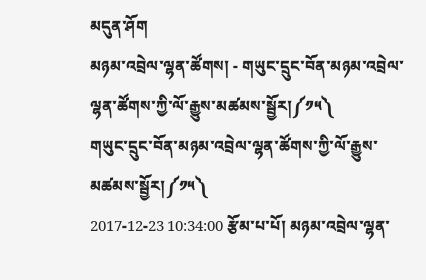མདུན་ཤོག
མཉམ་འབྲེལ་ལྷན་ཚོགས། - གཡུང་དྲུང་བོན་མཉམ་འབྲེལ་ལྷན་ཚོགས་ཀྱི་ལོ་རྒྱུས་མཚམས་སྦྱོར།༼༡༥༽
གཡུང་དྲུང་བོན་མཉམ་འབྲེལ་ལྷན་ཚོགས་ཀྱི་ལོ་རྒྱུས་མཚམས་སྦྱོར།༼༡༥༽
2017-12-23 10:34:00 རྩོམ་པ་པོ། མཉམ་འབྲེལ་ལྷན་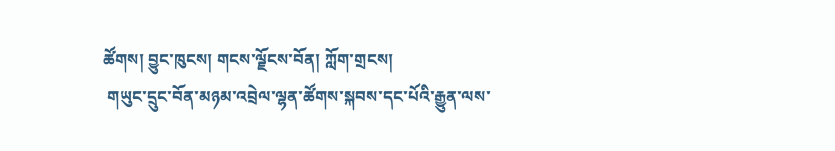ཚོགས། བྱུང་ཁུངས། གངས་ལྗོངས་བོན། ཀློག་གྲངས།
 གཡུང་དྲུང་བོན་མཉམ་འབྲེལ་ལྷན་ཚོགས་སྐབས་དང་པོའི་རྒྱུན་ལས་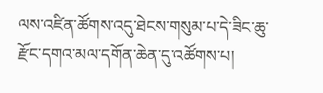ལས་འཛིན་ཚོགས་འདུ་ཐེངས་གསུམ་པ་དེ་ཟིང་ཆུ་རྫོང་དགའ་མལ་དགོན་ཆེན་དུ་འཚོགས་པ།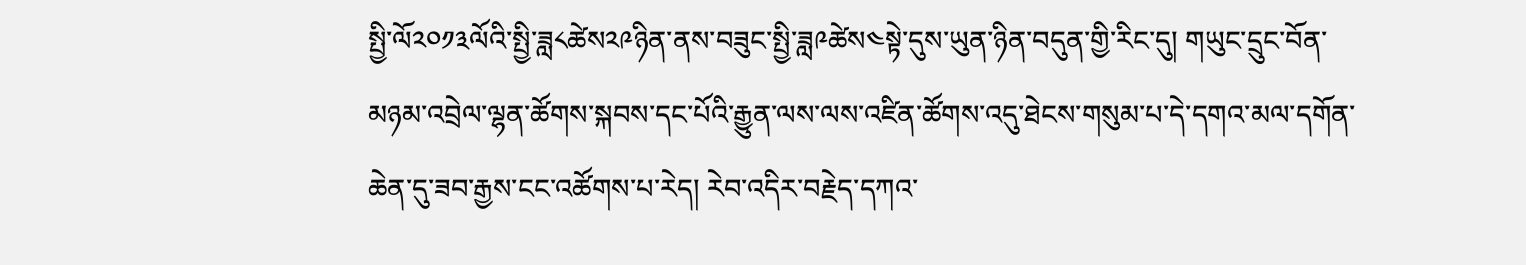སྤྱི་ལོ༢༠༡༣ལོའི་སྤྱི་ཟླ༨ཚེས༢༩ཉིན་ནས་བཟུང་སྤྱི་ཟླ༩ཚེས༤སྟེ་དུས་ཡུན་ཉིན་བདུན་གྱི་རིང་དུ། གཡུང་དྲུང་བོན་མཉམ་འབྲེལ་ལྷན་ཚོགས་སྐབས་དང་པོའི་རྒྱུན་ལས་ལས་འཛིན་ཚོགས་འདུ་ཐེངས་གསུམ་པ་དེ་དགའ་མལ་དགོན་ཆེན་དུ་ཟབ་རྒྱས་ངང་འཚོགས་པ་རེད། རེབ་འདིར་བརྗེད་དཀའ་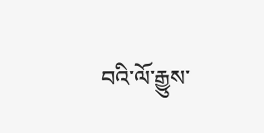བའི་ལོ་རྒྱུས་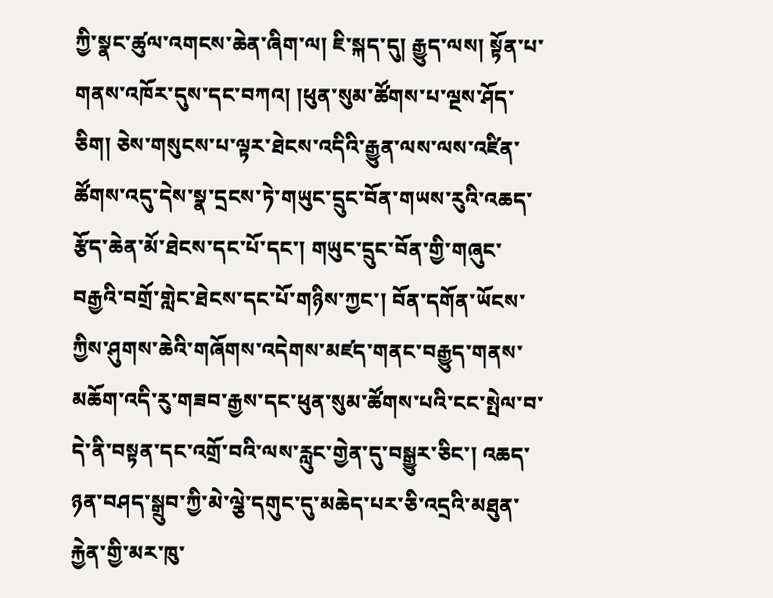ཀྱི་སྣང་ཚུལ་འགངས་ཆེན་ཞིག་ལ། ཇི་སྐད་དུ། རྒྱུད་ལས། སྟོན་པ་གནས་འཁོར་དུས་དང་བཀའ། །ཕུན་སུམ་ཚོགས་པ་ལྔས་ཤོད་ཅིག། ཅེས་གསུངས་པ་ལྟར་ཐེངས་འདིའི་རྒྱུན་ལས་ལས་འཛིན་ཚོགས་འདུ་དེས་སྣ་དྲངས་ཏེ་གཡུང་དྲུང་བོན་གཡས་རུའི་འཆད་རྩོད་ཆེན་མོ་ཐེངས་དང་པོ་དང་། གཡུང་དྲུང་བོན་གྱི་གཞུང་བརྒྱའི་བགྲོ་གླེང་ཐེངས་དང་པོ་གཉིས་ཀྱང་། བོན་དགོན་ཡོངས་ཀྱིས་ཤུགས་ཆེའི་གཞོགས་འདེགས་མཛད་གནང་བརྒྱུད་གནས་མཆོག་འདི་རུ་གཟབ་རྒྱས་དང་ཕུན་སུམ་ཚོགས་པའི་ངང་སྤེལ་བ་དེ་ནི་བསྟན་དང་འགྲོ་བའི་ལས་རླུང་གྱེན་དུ་བསྒྱུར་ཅིང་། འཆད་ཉན་བཤད་སྒྲུབ་ཀྱི་མེ་ལྕེ་དགུང་དུ་མཆེད་པར་ཅི་འདྲའི་མཐུན་རྐྱེན་གྱི་མར་ཁུ་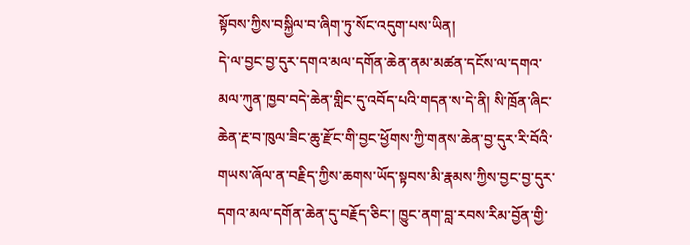སྟོབས་ཀྱིས་བསྐྱིལ་བ་ཞིག་ཏུ་སོང་འདུག་པས་ཡིན།
དེ་ལ་བྱང་བྱ་དུར་དགའ་མལ་དགོན་ཆེན་ནམ་མཚན་དངོས་ལ་དགའ་མལ་ཀུན་ཁྱབ་བདེ་ཆེན་གླིང་དུ་འབོད་པའི་གདན་ས་དེ་ནི། སི་ཁྲོན་ཞིང་ཆེན་རྔ་བ་ཁུལ་ཟིང་ཆུ་རྫོང་གི་བྱང་ཕྱོགས་ཀྱི་གནས་ཆེན་བྱ་དུར་རི་བོའི་གཡས་ཞོལ་ན་བརྗིད་ཀྱིས་ཆགས་ཡོད་སྟབས་མི་རྣམས་ཀྱིས་བྱང་བྱ་དུར་དགའ་མལ་དགོན་ཆེན་དུ་བརྗོད་ཅིང་། ཁྱུང་ནག་བླ་རབས་རིམ་བྱོན་གྱི་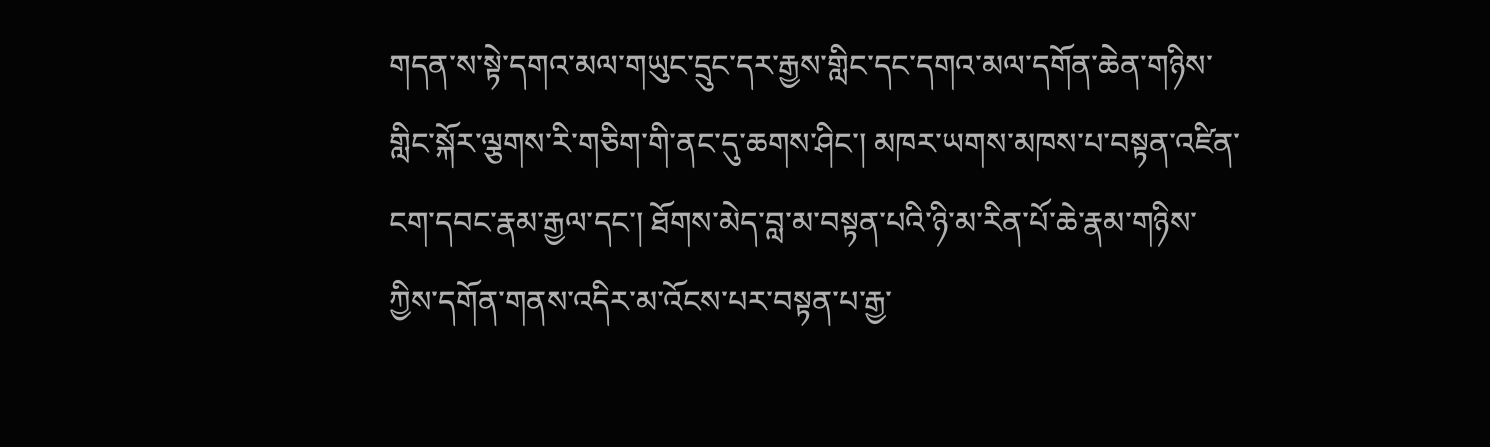གདན་ས་སྟེ་དགའ་མལ་གཡུང་དྲུང་དར་རྒྱས་གླིང་དང་དགའ་མལ་དགོན་ཆེན་གཉིས་གླིང་སྐོར་ལྕགས་རི་གཅིག་གི་ནང་དུ་ཆགས་ཤིང་། མཁར་ཡགས་མཁས་པ་བསྟན་འཛིན་ངག་དབང་རྣམ་རྒྱལ་དང་། ཐོགས་མེད་བླ་མ་བསྟན་པའི་ཉི་མ་རིན་པོ་ཆེ་རྣམ་གཉིས་ཀྱིས་དགོན་གནས་འདིར་མ་འོངས་པར་བསྟན་པ་རྒྱ་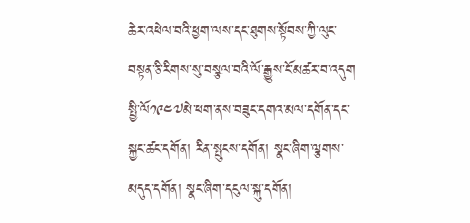ཆེར་འཕེལ་བའི་ཕྱག་ལས་དང་ཐུགས་སྟོབས་ཀྱི་ལུང་བསྟན་ཅི་རིགས་སུ་བསྩལ་བའི་ལོ་རྒྱུས་ངོ་མཚར་བ་འདུག
སྤྱི་ལོ༡༩༤༧མེ་ཕག་ནས་བཟུང་དགའ་མལ་དགོན་དང་སྐྱང་ཚང་དགོན། རིན་སྤུངས་དགོན། སྣང་ཞིག་ལྕགས་མདུད་དགོན། སྣང་ཞིག་དངུལ་སྐུ་དགོན།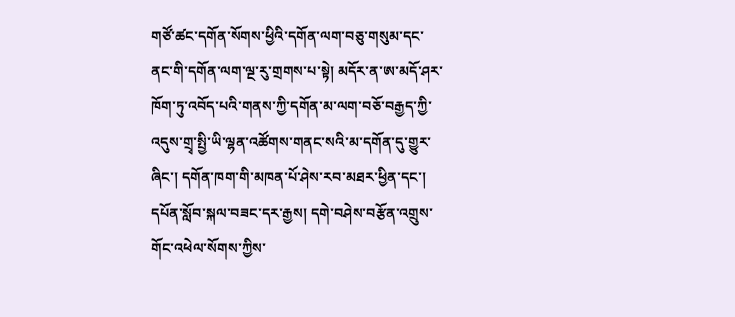གཙོ་ཚང་དགོན་སོགས་ཕྱིའི་དགོན་ལག་བཅུ་གསུམ་དང་ནང་གི་དགོན་ལག་ལྔ་རུ་གྲགས་པ་སྟེ། མདོར་ན་ཨ་མདོ་ཤར་ཁོག་ཏུ་འབོད་པའི་གནས་ཀྱི་དགོན་མ་ལག་བཅོ་བརྒྱད་ཀྱི་འདུས་གྲྭ་སྤྱི་ཡི་ལྷན་འཚོགས་གནང་སའི་མ་དགོན་དུ་གྱུར་ཞིང་། དགོན་ཁག་གི་མཁན་པོ་ཤེས་རབ་མཐར་ཕྱིན་དང་། དཔོན་སློབ་སྐལ་བཟང་དར་རྒྱས། དགེ་བཤེས་བརྩོན་འགྲུས་གོང་འཕེལ་སོགས་ཀྱིས་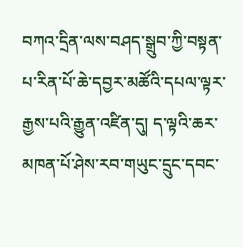བཀའ་དྲིན་ལས་བཤད་སྒྲུབ་ཀྱི་བསྟན་པ་རིན་པོ་ཆེ་དབྱར་མཚོའི་དཔལ་ལྟར་རྒྱས་པའི་རྒྱུན་འཛིན་དུ། ད་ལྟའི་ཆར་མཁན་པོ་ཤེས་རབ་གཡུང་དྲུང་དབང་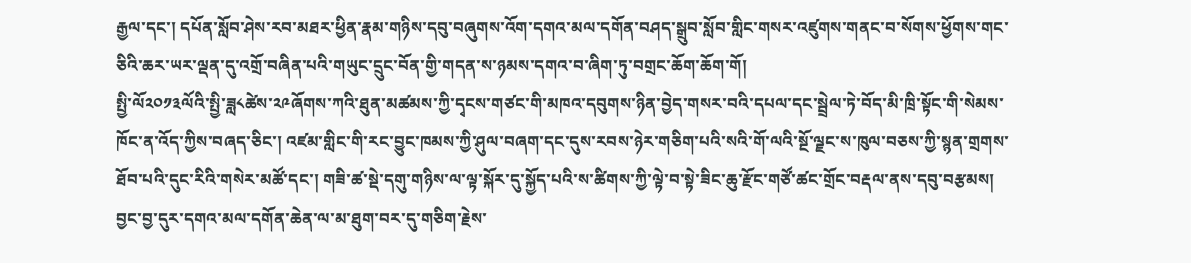རྒྱལ་དང་། དཔོན་སློབ་ཤེས་རབ་མཐར་ཕྱིན་རྣམ་གཉིས་དབུ་བཞུགས་འོག་དགའ་མལ་དགོན་བཤད་སྒྲུབ་སློབ་གླིང་གསར་འཛུགས་གནང་བ་སོགས་ཕྱོགས་གང་ཅིའི་ཆར་ཡར་ལྡན་དུ་འགྲོ་བཞིན་པའི་གཡུང་དྲུང་བོན་གྱི་གདན་ས་ཉམས་དགའ་བ་ཞིག་ཏུ་བགྲང་ཆོག་ཆོག་གོ།
སྤྱི་ལོ༢༠༡༣ལོའི་སྤྱི་ཟླ༨ཚེས་༢༩ཞོགས་ཀའི་ཐུན་མཚམས་ཀྱི་དྭངས་གཙང་གི་མཁའ་དབུགས་ཉིན་བྱེད་གསར་བའི་དཔལ་དང་སྦྲེལ་ཏེ་བོད་མི་ཁྲི་སྟོང་གི་སེམས་ཁོང་ན་འོད་ཀྱིས་བཞད་ཅིང་། འཛམ་གླིང་གི་རང་བྱུང་ཁམས་ཀྱི་ཤུལ་བཞག་དང་དུས་རབས་ཉེར་གཅིག་པའི་སའི་གོ་ལའི་སྔོ་ལྗང་ས་ཁུལ་བཅས་ཀྱི་སྙན་གྲགས་ཐོབ་པའི་དུང་རིའི་གསེར་མཚོ་དང་། གཟི་ཚ་སྡེ་དགུ་གཉིས་ལ་ལྟ་སྐོར་དུ་སྐྱོད་པའི་ས་ཚིགས་ཀྱི་ལྟེ་བ་སྟེ་ཟིང་ཆུ་རྫོང་གཙོ་ཚང་གྲོང་བརྡལ་ནས་དབུ་བརྩམས། བྱང་བྱ་དུར་དགའ་མལ་དགོན་ཆེན་ལ་མ་ཐུག་བར་དུ་གཅིག་རྗེས་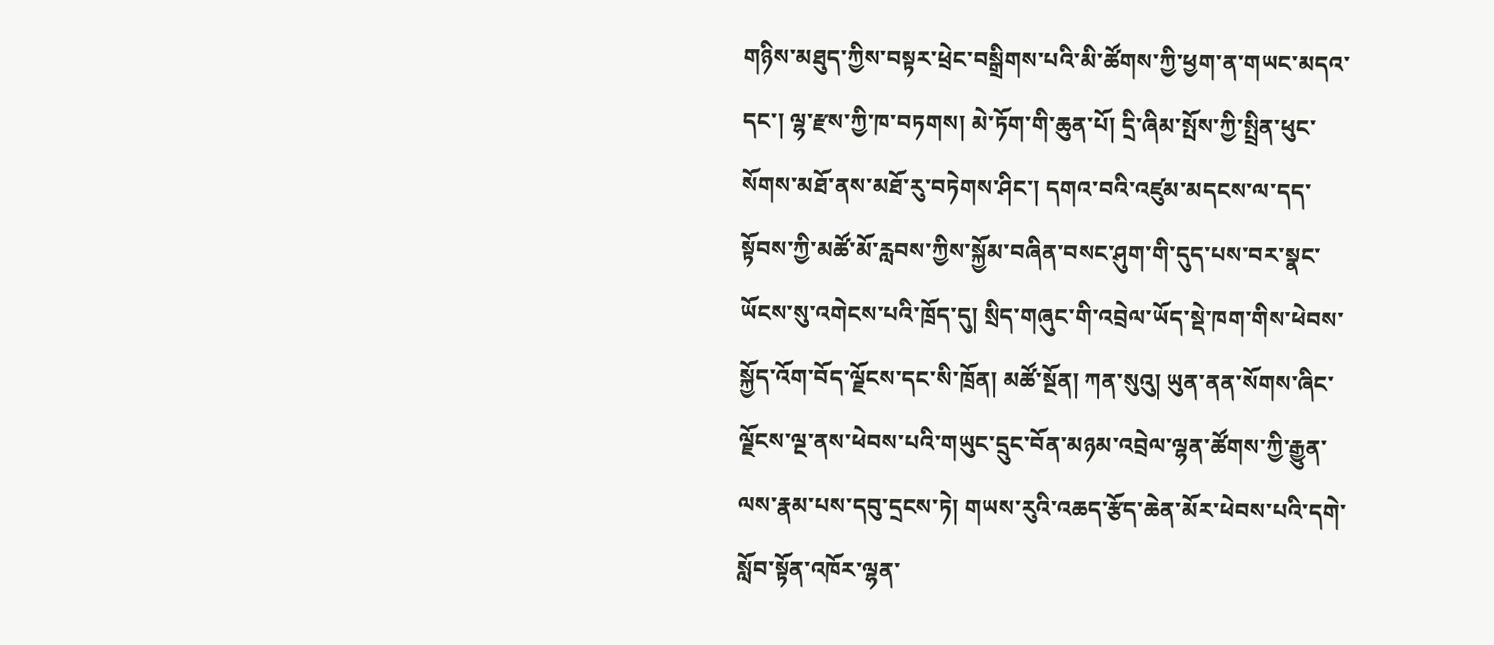གཉིས་མཐུད་ཀྱིས་བསྟར་ཕྲེང་བསྒྲིགས་པའི་མི་ཚོགས་ཀྱི་ཕྱག་ན་གཡང་མདའ་དང་། ལྷ་རྫས་ཀྱི་ཁ་བཏགས། མེ་ཏོག་གི་ཆུན་པོ། དྲི་ཞིམ་སྤོས་ཀྱི་སྤྲིན་ཕུང་སོགས་མཐོ་ནས་མཐོ་རུ་བཏེགས་ཤིང་། དགའ་བའི་འཛུམ་མདངས་ལ་དད་སྟོབས་ཀྱི་མཚོ་མོ་རླབས་ཀྱིས་སྐྱོམ་བཞིན་བསང་ཤུག་གི་དུད་པས་བར་སྣང་ཡོངས་སུ་འགེངས་པའི་ཁྲོད་དུ། སྲིད་གཞུང་གི་འབྲེལ་ཡོད་སྡེ་ཁག་གིས་ཕེབས་སྐྱོད་འོག་བོད་ལྗོངས་དང་སི་ཁྲོན། མཚོ་སྔོན། ཀན་སུའུ། ཡུན་ནན་སོགས་ཞིང་ལྗོངས་ལྔ་ནས་ཕེབས་པའི་གཡུང་དྲུང་བོན་མཉམ་འབྲེལ་ལྷན་ཚོགས་ཀྱི་རྒྱུན་ལས་རྣམ་པས་དབུ་དྲངས་ཏེ། གཡས་རུའི་འཆད་རྩོད་ཆེན་མོར་ཕེབས་པའི་དགེ་སློབ་སྟོན་འཁོར་ལྷན་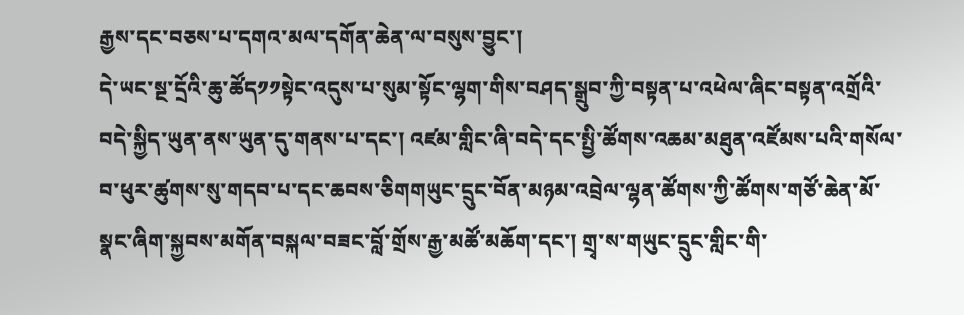རྒྱས་དང་བཅས་པ་དགའ་མལ་དགོན་ཆེན་ལ་བསུས་བྱུང་།
དེ་ཡང་སྔ་དྲོའི་ཆུ་ཚོད༡༡སྟེང་འདུས་པ་སུམ་སྟོང་ལྷག་གིས་བཤད་སྒྲུབ་ཀྱི་བསྟན་པ་འཕེལ་ཞིང་བསྟན་འགྲོའི་བདེ་སྐྱིད་ཡུན་ནས་ཡུན་དུ་གནས་པ་དང་། འཛམ་གླིང་ཞི་བདེ་དང་སྤྱི་ཚོགས་འཆམ་མཐུན་འཛོམས་པའི་གསོལ་བ་ཕུར་ཚུགས་སུ་གདབ་པ་དང་ཆབས་ཅིགགཡུང་དྲུང་བོན་མཉམ་འབྲེལ་ལྷན་ཚོགས་ཀྱི་ཚོགས་གཙོ་ཆེན་མོ་སྣང་ཞིག་སྐྱབས་མགོན་བསྐལ་བཟང་བློ་གྲོས་རྒྱ་མཚོ་མཆོག་དང་། གྲྭ་ས་གཡུང་དྲུང་གླིང་གི་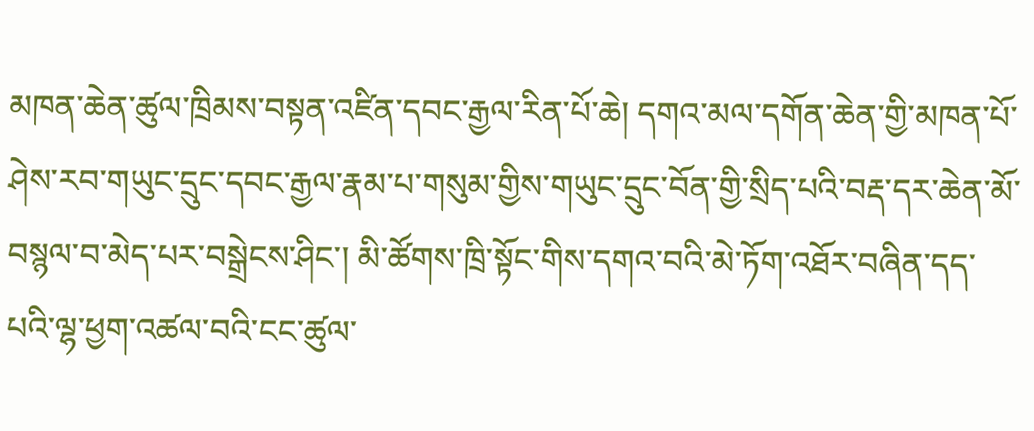མཁན་ཆེན་ཚུལ་ཁྲིམས་བསྟན་འཛིན་དབང་རྒྱལ་རིན་པོ་ཆེ། དགའ་མལ་དགོན་ཆེན་གྱི་མཁན་པོ་ཤེས་རབ་གཡུང་དྲུང་དབང་རྒྱལ་རྣམ་པ་གསུམ་གྱིས་གཡུང་དྲུང་བོན་གྱི་སྲིད་པའི་བརྡ་དར་ཆེན་མོ་བསྙལ་བ་མེད་པར་བསྒྲེངས་ཤིང་། མི་ཚོགས་ཁྲི་སྟོང་གིས་དགའ་བའི་མེ་ཏོག་འཐོར་བཞིན་དད་པའི་ལྷ་ཕྱག་འཚལ་བའི་ངང་ཚུལ་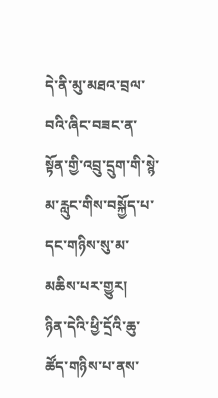དེ་ནི་མུ་མཐའ་བྲལ་བའི་ཞིང་བཟང་ན་སྟོན་གྱི་འབྲུ་དྲུག་གི་སྙེ་མ་རླུང་གིས་བསྐྱོད་པ་དང་གཉིས་སུ་མ་མཆིས་པར་གྱུར།
ཉིན་དེའི་ཕྱི་དྲོའི་ཆུ་ཚོད་གཉིས་པ་ནས་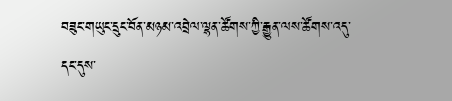བཟུང་གཡུང་དྲུང་བོན་མཉམ་འབྲེལ་ལྷན་ཚོགས་ཀྱི་རྒྱུན་ལས་ཚོགས་འདུ་དང་དུས་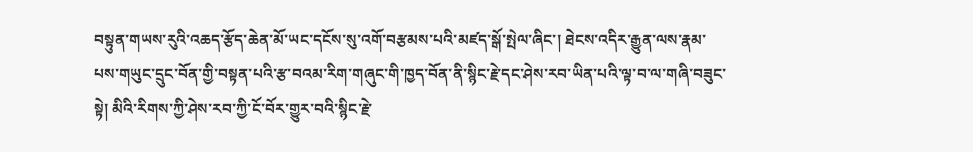བསྟུན་གཡས་རུའི་འཆད་རྩོད་ཆེན་མོ་ཡང་དངོས་སུ་འགོ་བརྩམས་པའི་མཛད་སྒོ་སྤེལ་ཞིང་། ཐེངས་འདིར་རྒྱུན་ལས་རྣམ་པས་གཡུང་དྲུང་བོན་གྱི་བསྟན་པའི་རྩ་བའམ་རིག་གཞུང་གི་ཁྱད་བོན་ནི་སྙིང་རྗེ་དང་ཤེས་རབ་ཡིན་པའི་ལྟ་བ་ལ་གཞི་བཟུང་སྟེ། མིའི་རིགས་ཀྱི་ཤེས་རབ་ཀྱི་ངོ་བོར་གྱུར་བའི་སྙིང་རྗེ་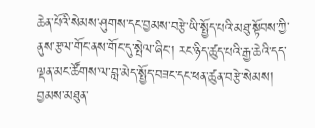ཆེན་པོའི་སེམས་ཤུགས་དང་བྱམས་བརྩེ་ཡི་སྤྱོད་པའི་མཐུ་སྟོབས་ཀྱི་ནུས་རྩལ་གོང་ནས་གོང་དུ་སྤེལ་ཞིང་། རང་ཉིད་ཚུད་པའི་རྒྱ་ཆེའི་དད་ལྡན་མང་ཚོགས་ལ་བླ་མེད་སྤྱོད་བཟང་དང་ཕན་ཚུན་བརྩེ་སེམས། བྱམས་མཐུན་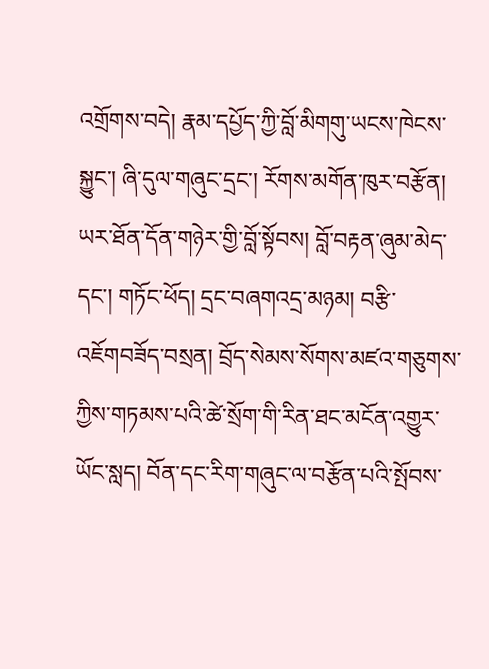འགྲོགས་བདེ། རྣམ་དཔྱོད་ཀྱི་བློ་མིགགུ་ཡངས་ཁེངས་སྐྱུང་། ཞི་དུལ་གཞུང་དྲང་། རོགས་མགོན་ཁུར་བརྩོན། ཡར་ཐོན་དོན་གཉེར་གྱི་བློ་སྟོབས། བློ་བརྟན་ཞུམ་མེད་དང་། གཏོང་ཕོད། དྲང་བཞགའདྲ་མཉམ། བརྩི་འཇོགབཟོད་བསྲན། བྲོད་སེམས་སོགས་མཛའ་གཅུགས་ཀྱིས་གཏམས་པའི་ཚེ་སྲོག་གི་རིན་ཐང་མངོན་འགྱུར་ཡོང་སླད། བོན་དང་རིག་གཞུང་ལ་བརྩོན་པའི་སྤོབས་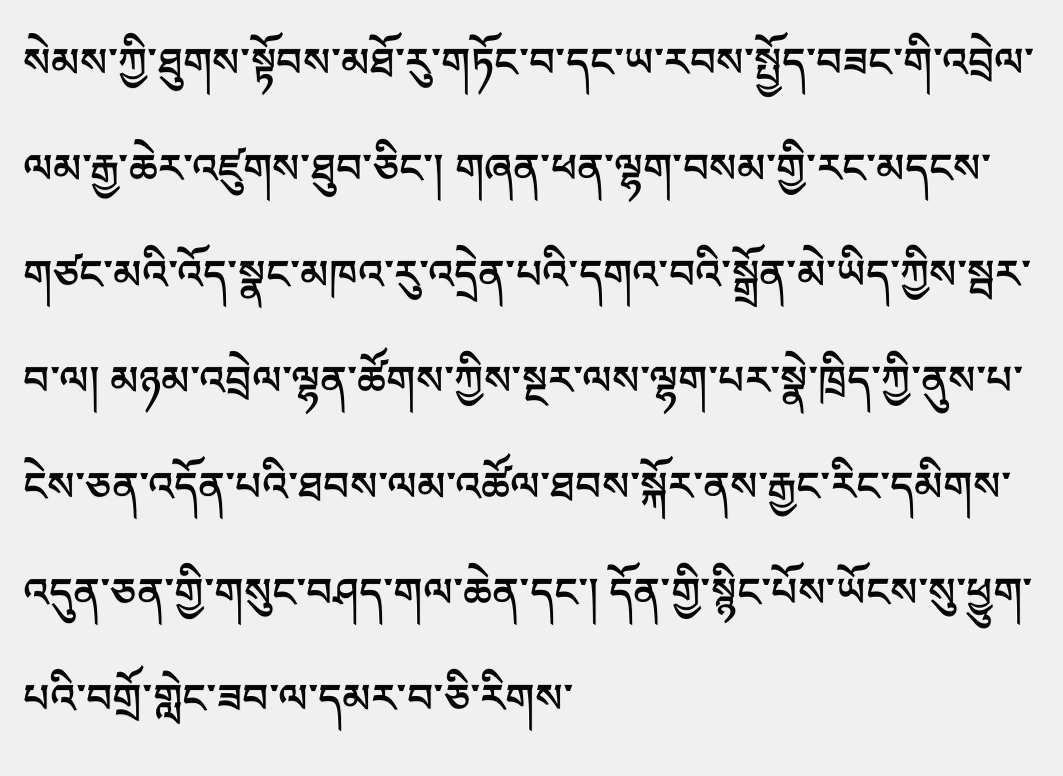སེམས་ཀྱི་ཐུགས་སྟོབས་མཐོ་རུ་གཏོང་བ་དང་ཡ་རབས་སྤྱོད་བཟང་གི་འབྲེལ་ལམ་རྒྱ་ཆེར་འཛུགས་ཐུབ་ཅིང་། གཞན་ཕན་ལྷག་བསམ་གྱི་རང་མདངས་གཙང་མའི་འོད་སྣང་མཁའ་རུ་འདྲེན་པའི་དགའ་བའི་སྒྲོན་མེ་ཡིད་ཀྱིས་སྦར་བ་ལ། མཉམ་འབྲེལ་ལྷན་ཚོགས་ཀྱིས་སྔར་ལས་ལྷག་པར་སྣེ་ཁྲིད་ཀྱི་ནུས་པ་ངེས་ཅན་འདོན་པའི་ཐབས་ལམ་འཚོལ་ཐབས་སྐོར་ནས་རྒྱང་རིང་དམིགས་འདུན་ཅན་གྱི་གསུང་བཤད་གལ་ཆེན་དང་། དོན་གྱི་སྙིང་པོས་ཡོངས་སུ་ཕྱུག་པའི་བགྲོ་གླེང་ཟབ་ལ་དམར་བ་ཅི་རིགས་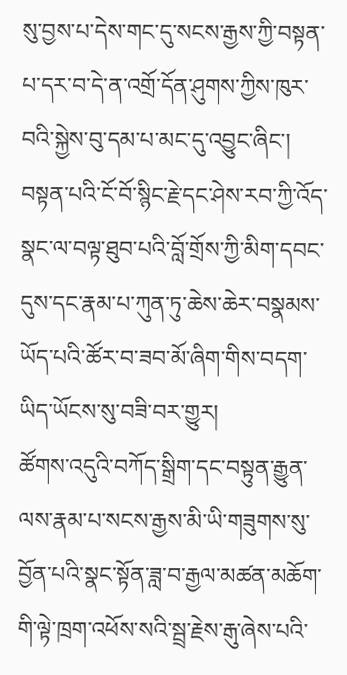སུ་བྱས་པ་དེས་གང་དུ་སངས་རྒྱས་ཀྱི་བསྟན་པ་དར་བ་དེ་ན་འགྲོ་དོན་ཤུགས་ཀྱིས་ཁུར་བའི་སྐྱེས་བུ་དམ་པ་མང་དུ་འབྱུང་ཞིང་། བསྟན་པའི་ངོ་བོ་སྙིང་རྗེ་དང་ཤེས་རབ་ཀྱི་འོད་སྣང་ལ་བལྟ་ཐུབ་པའི་བློ་གྲོས་ཀྱི་མིག་དབང་དུས་དང་རྣམ་པ་ཀུན་ཏུ་ཆེས་ཆེར་བསྣམས་ཡོད་པའི་ཚོར་བ་ཟབ་མོ་ཞིག་གིས་བདག་ཡིད་ཡོངས་སུ་བཟི་བར་གྱུར།
ཚོགས་འདུའི་བཀོད་སྒྲིག་དང་བསྟུན་རྒྱུན་ལས་རྣམ་པ་སངས་རྒྱས་མི་ཡི་གཟུགས་སུ་བྱོན་པའི་སྣང་སྟོན་ཟླ་བ་རྒྱལ་མཚན་མཆོག་གི་ལྟེ་ཁྲག་འཕོས་སའི་སྦྲ་རྗེས་རྒུ་ཞེས་པའི་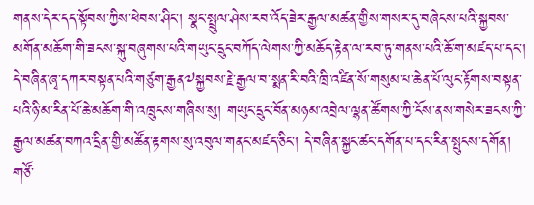གནས་དེར་དད་སྟོབས་ཀྱིས་ཕེབས་ཤིང་། སྣང་སྤྲུལ་ཤེས་རབ་འོད་ཟེར་རྒྱལ་མཚན་གྱིས་གསར་དུ་བཞེངས་པའི་སྐྱབས་མགོན་མཆོག་གི་ཟངས་སྐུ་བཞུགས་པའི་གཡུང་དྲུང་བཀོད་ལེགས་ཀྱི་མཆོད་རྟེན་ལ་རབ་ཏུ་གནས་པའི་ཆོ་ག་མཛད་པ་དང་། དེ་བཞིན་ཞྭ་དཀར་བསྟན་པའི་གཙུག་རྒྱན༧སྐྱབས་རྗེ་རྒྱལ་བ་སྨན་རི་བའི་ཁྲི་འཛིན་སོ་གསུམ་པ་ཆེན་པོ་ལུང་རྟོགས་བསྟན་པའི་ཉི་མ་རིན་པོ་ཆེ་མཆོག་གི་འཁྲུངས་གཞིས་སུ། གཡུང་དྲུང་བོན་མཉམ་འབྲེལ་ལྷན་ཚོགས་ཀྱི་ངོས་ནས་གསེར་ཟངས་ཀྱི་རྒྱལ་མཚན་བཀའ་དྲིན་གྱི་མཚོན་རྟགས་སུ་འབུལ་གནང་མཛད་ཅིང་། དེ་བཞིན་སྐྱང་ཚང་དགོན་པ་དང་རིན་སྤུངས་དགོན། གཙོ་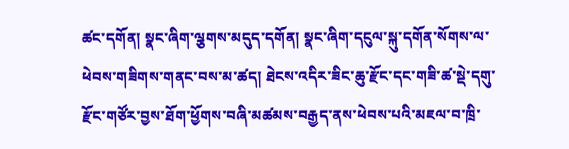ཚང་དགོན། སྣང་ཞིག་ལྕགས་མདུད་དགོན། སྣང་ཞིག་དངུལ་སྐུ་དགོན་སོགས་ལ་ཕེབས་གཟིགས་གནང་བས་མ་ཚད། ཐེངས་འདིར་ཟིང་ཆུ་རྫོང་དང་གཟི་ཚ་སྡེ་དགུ་རྫོང་གཙོར་བྱས་ཐོག་ཕྱོགས་བཞི་མཚམས་བརྒྱད་ནས་ཕེབས་པའི་མཇལ་བ་ཁྲི་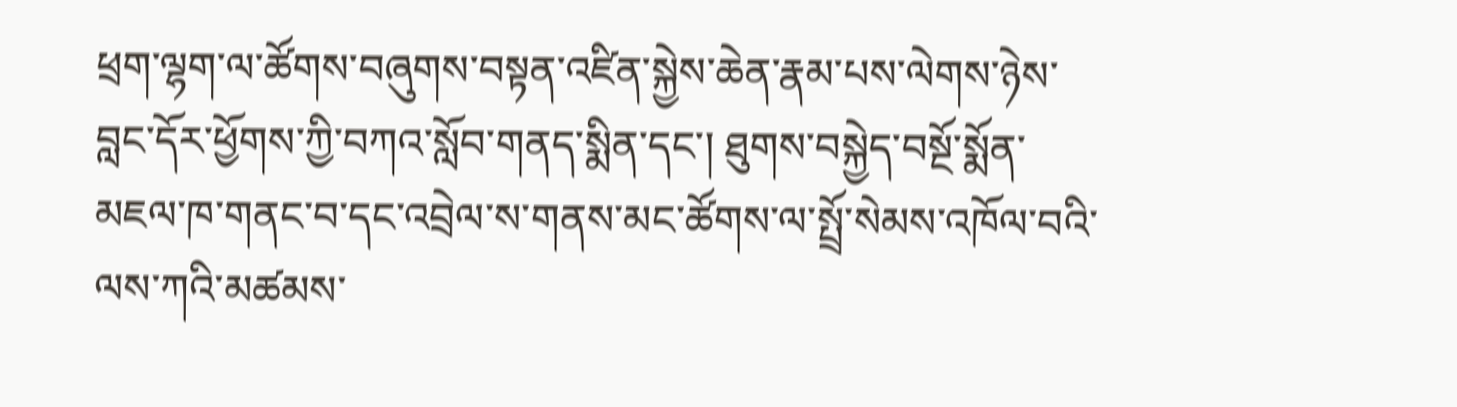ཕྲག་ལྷག་ལ་ཚོགས་བཞུགས་བསྟན་འཛིན་སྐྱེས་ཆེན་རྣམ་པས་ལེགས་ཉེས་བླང་དོར་ཕྱོགས་ཀྱི་བཀའ་སློབ་གནད་སྨིན་དང་། ཐུགས་བསྐྱེད་བསྔོ་སྨོན་མཇལ་ཁ་གནང་བ་དང་འབྲེལ་ས་གནས་མང་ཚོགས་ལ་སྤྲོ་སེམས་འཁོལ་བའི་ལས་ཀའི་མཚམས་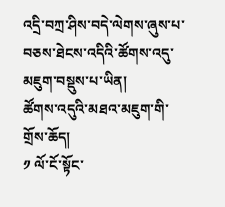འདྲི་བཀྲ་ཤིས་བདེ་ལེགས་ཞུས་པ་བཅས་ཐེངས་འདིའི་ཚོགས་འདུ་མཇུག་བསྡུས་པ་ཡིན།
ཚོགས་འདུའི་མཐའ་མཇུག་གི་གྲོས་ཆོད།
༡ ལོ་ངོ་སྟོང་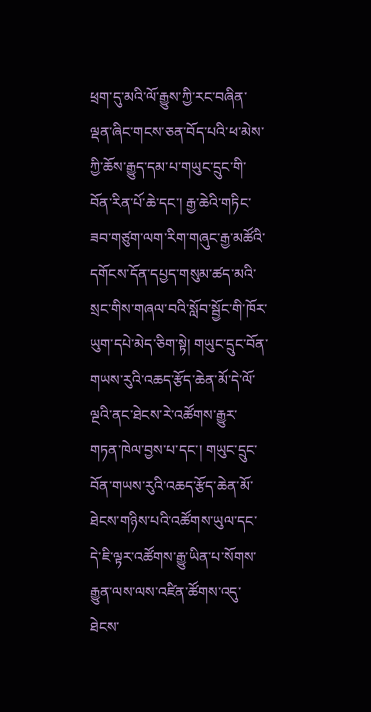ཕྲག་དུ་མའི་ལོ་རྒྱུས་ཀྱི་རང་བཞིན་ལྡན་ཞིང་གངས་ཅན་བོད་པའི་ཕ་མེས་ཀྱི་ཆོས་རྒྱུད་དམ་པ་གཡུང་དྲུང་གི་བོན་རིན་པོ་ཆེ་དང་། རྒྱ་ཆེའི་གཏིང་ཟབ་གཙུག་ལག་རིག་གཞུང་རྒྱ་མཚོའི་དགོངས་དོན་དཔྱད་གསུམ་ཚད་མའི་སྲང་གིས་གཞལ་བའི་སློབ་སྦྱོང་གི་ཁོར་ཡུག་དཔེ་མེད་ཅིག་སྟེ། གཡུང་དྲུང་བོན་གཡས་རུའི་འཆད་རྩོད་ཆེན་མོ་དེ་ལོ་ལྔའི་ནང་ཐེངས་རེ་འཚོགས་རྒྱུར་གཏན་ཁེལ་བྱས་པ་དང་། གཡུང་དྲུང་བོན་གཡས་རུའི་འཆད་རྩོད་ཆེན་མོ་ཐེངས་གཉིས་པའི་འཚོགས་ཡུལ་དང་དེ་ཇི་ལྟར་འཚོགས་རྒྱུ་ཡིན་པ་སོགས་རྒྱུན་ལས་ལས་འཛིན་ཚོགས་འདུ་ཐེངས་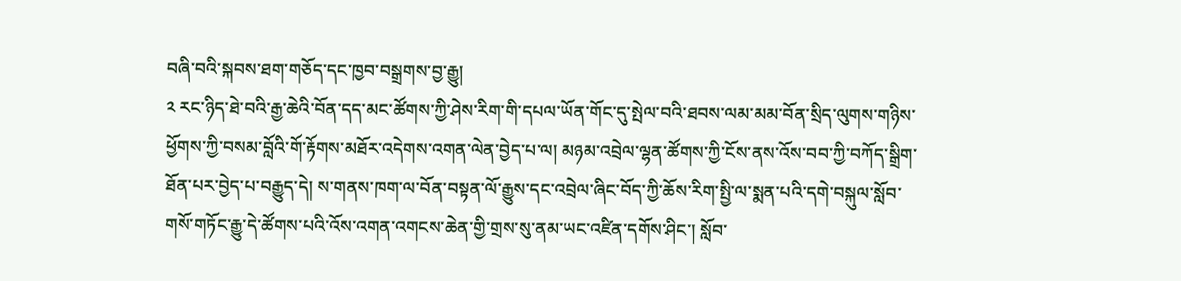བཞི་བའི་སྐབས་ཐག་གཅོད་དང་ཁྱབ་བསྒྲགས་བྱ་རྒྱུ།
༢ རང་ཉིད་ཐེ་བའི་རྒྱ་ཆེའི་བོན་དད་མང་ཚོགས་ཀྱི་ཤེས་རིག་གི་དཔལ་ཡོན་གོང་དུ་སྤེལ་བའི་ཐབས་ལམ་མམ་བོན་སྲིད་ལུགས་གཉིས་ཕྱོགས་ཀྱི་བསམ་བློའི་གོ་རྟོགས་མཐོར་འདེགས་འགན་ལེན་བྱེད་པ་ལ། མཉམ་འབྲེལ་ལྷན་ཚོགས་ཀྱི་ངོས་ནས་འོས་བབ་ཀྱི་བཀོད་སྒྲིག་ཐོན་པར་བྱེད་པ་བརྒྱུད་དེ། ས་གནས་ཁག་ལ་བོན་བསྟན་ལོ་རྒྱུས་དང་འབྲེལ་ཞིང་བོད་ཀྱི་ཆོས་རིག་སྤྱི་ལ་སྨན་པའི་དགེ་བསྐུལ་སློབ་གསོ་གཏོང་རྒྱུ་དེ་ཚོགས་པའི་འོས་འགན་འགངས་ཆེན་གྱི་གྲས་སུ་ནམ་ཡང་འཛིན་དགོས་ཤིང་། སློབ་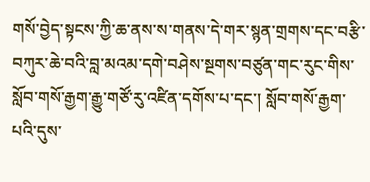གསོ་བྱེད་སྟངས་ཀྱི་ཆ་ནས་ས་གནས་དེ་གར་སྙན་གྲགས་དང་བརྩི་བཀུར་ཆེ་བའི་བླ་མའམ་དགེ་བཤེས་སྔགས་བཙུན་གང་རུང་གིས་སློབ་གསོ་རྒྱག་རྒྱུ་གཙོ་རུ་འཛིན་དགོས་པ་དང་། སློབ་གསོ་རྒྱག་པའི་དུས་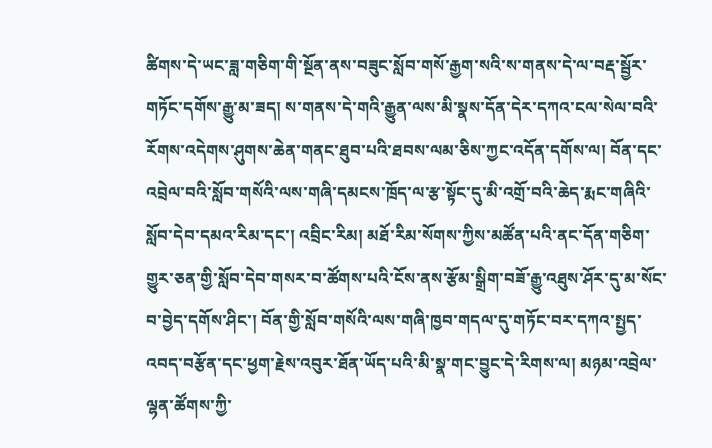ཚིགས་དེ་ཡང་ཟླ་གཅིག་གི་སྔོན་ནས་བཟུང་སློབ་གསོ་རྒྱག་སའི་ས་གནས་དེ་ལ་བརྡ་སྦྱོར་གཏོང་དགོས་རྒྱུ་མ་ཟད། ས་གནས་དེ་གའི་རྒྱུན་ལས་མི་སྣས་དོན་དེར་དཀའ་ངལ་སེལ་བའི་རོགས་འདེགས་ཤུགས་ཆེན་གནང་ཐུབ་པའི་ཐབས་ལམ་ཅིས་ཀྱང་འདོན་དགོས་ལ། བོན་དང་འབྲེལ་བའི་སློབ་གསོའི་ལས་གཞི་དམངས་ཁྲོད་ལ་རྩ་སྟོང་དུ་མི་འགྲོ་བའི་ཆེད་རྨང་གཞིའི་སློབ་དེབ་དམའ་རིམ་དང་། འབྲིང་རིམ། མཐོ་རིམ་སོགས་ཀྱིས་མཚོན་པའི་ནང་དོན་གཅིག་གྱུར་ཅན་གྱི་སློབ་དེབ་གསར་བ་ཚོགས་པའི་ངོས་ནས་རྩོམ་སྒྲིག་བཟོ་རྒྱུ་འཐུས་ཤོར་དུ་མ་སོང་བ་བྱེད་དགོས་ཤིང་། བོན་གྱི་སློབ་གསོའི་ལས་གཞི་ཁྱབ་གདལ་དུ་གཏོང་བར་དཀའ་སྤྱད་འབད་བརྩོན་དང་ཕྱག་རྗེས་འབུར་ཐོན་ཡོད་པའི་མི་སྣ་གང་བྱུང་དེ་རིགས་ལ། མཉམ་འབྲེལ་ལྷན་ཚོགས་ཀྱི་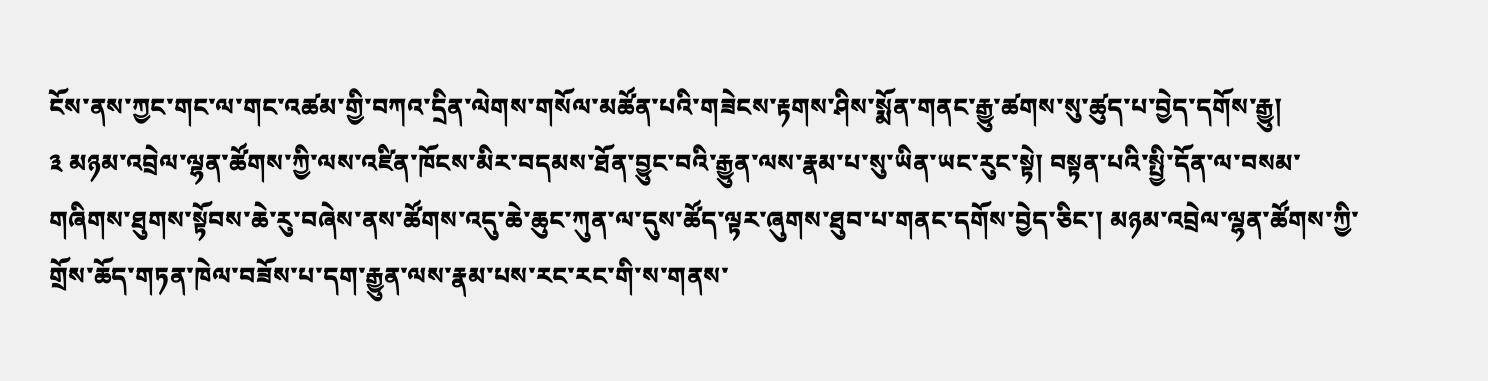ངོས་ནས་ཀྱང་གང་ལ་གང་འཚམ་གྱི་བཀའ་དྲིན་ལེགས་གསོལ་མཚོན་པའི་གཟེངས་རྟགས་ཤིས་སྨོན་གནང་རྒྱུ་ཚགས་སུ་ཚུད་པ་བྱེད་དགོས་རྒྱུ།
༣ མཉམ་འབྲེལ་ལྷན་ཚོགས་ཀྱི་ལས་འཛིན་ཁོངས་མིར་བདམས་ཐོན་བྱུང་བའི་རྒྱུན་ལས་རྣམ་པ་སུ་ཡིན་ཡང་རུང་སྟེ། བསྟན་པའི་སྤྱི་དོན་ལ་བསམ་གཞིགས་ཐུགས་སྟོབས་ཆེ་རུ་བཞེས་ནས་ཚོགས་འདུ་ཆེ་ཆུང་ཀུན་ལ་དུས་ཚོད་ལྟར་ཞུགས་ཐུབ་པ་གནང་དགོས་བྱེད་ཅིང་། མཉམ་འབྲེལ་ལྷན་ཚོགས་ཀྱི་གྲོས་ཆོད་གཏན་ཁེལ་བཟོས་པ་དག་རྒྱུན་ལས་རྣམ་པས་རང་རང་གི་ས་གནས་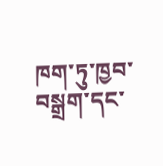ཁག་ཏུ་ཁྱབ་བསྒྲག་དང་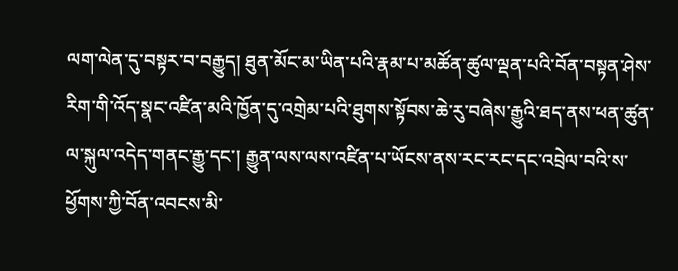ལག་ལེན་དུ་བསྟར་བ་བརྒྱུད། ཐུན་མོང་མ་ཡིན་པའི་རྣམ་པ་མཚོན་ཚུལ་ལྡན་པའི་བོན་བསྟན་ཤེས་རིག་གི་འོད་སྣང་འཛིན་མའི་ཁྱོན་དུ་འགྲེམ་པའི་ཐུགས་སྟོབས་ཆེ་རུ་བཞེས་རྒྱུའི་ཐད་ནས་ཕན་ཚུན་ལ་སྐུལ་འདེད་གནང་རྒྱུ་དང་། རྒྱུན་ལས་ལས་འཛིན་པ་ཡོངས་ནས་རང་རང་དང་འབྲེལ་བའི་ས་ཕྱོགས་ཀྱི་བོན་འབངས་མི་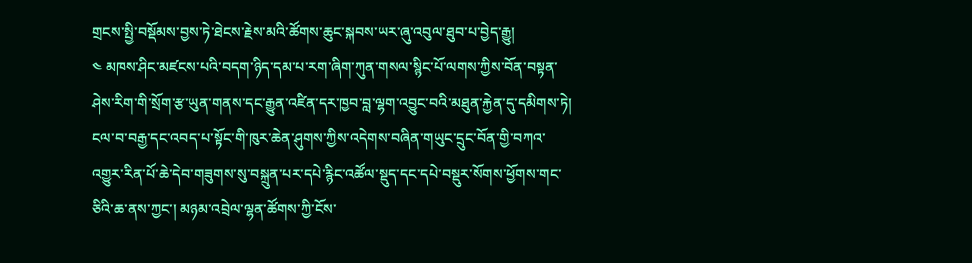གྲངས་སྤྱི་བསྡོམས་བྱས་ཏེ་ཐེངས་རྗེས་མའི་ཚོགས་ཆུང་སྐབས་ཡར་ཞུ་འབུལ་ཐུབ་པ་བྱེད་རྒྱུ།
༤ མཁས་ཤིང་མཛངས་པའི་བདག་ཉིད་དམ་པ་རག་ཞིག་ཀུན་གསལ་སྙིང་པོ་ལགས་ཀྱིས་བོན་བསྟན་ཤེས་རིག་གི་སྲོག་རྩ་ཡུན་གནས་དང་རྒྱུན་འཛིན་དར་ཁྱབ་བླ་ལྷག་འབྱུང་བའི་མཐུན་རྐྱེན་དུ་དམིགས་ཏེ། ངལ་བ་བརྒྱ་དང་འབད་པ་སྟོང་གི་ཁུར་ཆེན་ཤུགས་ཀྱིས་འདེགས་བཞིན་གཡུང་དྲུང་བོན་གྱི་བཀའ་འགྱུར་རིན་པོ་ཆེ་དེབ་གཟུགས་སུ་བསྐྲུན་པར་དཔེ་རྙིང་འཚོལ་སྡུད་དང་དཔེ་བསྡུར་སོགས་ཕྱོགས་གང་ཅིའི་ཆ་ནས་ཀྱང་། མཉམ་འབྲེལ་ལྷན་ཚོགས་ཀྱི་ངོས་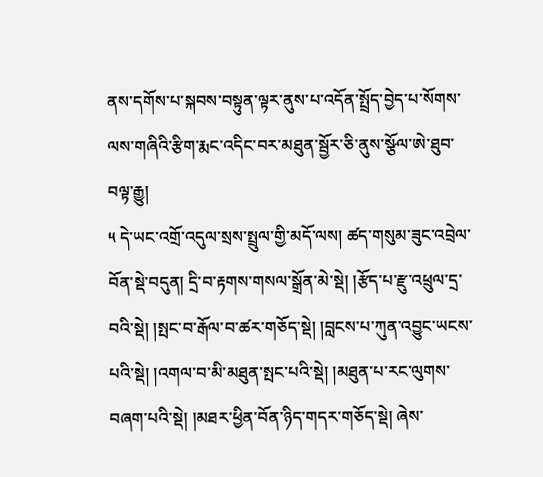ནས་དགོས་པ་སྐབས་བསྟུན་ལྟར་ནུས་པ་འདོན་སྤྲོད་བྱེད་པ་སོགས་ལས་གཞིའི་རྩིག་རྨང་འདིང་བར་མཐུན་སྦྱོར་ཅི་ནུས་སྩོལ་ཨེ་ཐུབ་བལྟ་རྒྱུ།
༥ དེ་ཡང་འགྲོ་འདུལ་སྲས་སྤྲུལ་གྱི་མདོ་ལས། ཚད་གསུམ་ཟུང་འབྲེལ་བོན་སྡེ་བདུན། དྲི་བ་རྟགས་གསལ་སྒྲོན་མེ་སྡེ། །རྩོད་པ་རྫུ་འཕྲུལ་དྲ་བའི་སྡེ། །སྤང་བ་རྒོལ་བ་ཚར་གཅོད་སྡེ། །བླངས་པ་ཀུན་འབྱུང་ཡངས་པའི་སྡེ། །འགལ་བ་མི་མཐུན་སྤང་པའི་སྡེ། །མཐུན་པ་རང་ལུགས་བཞག་པའི་སྡེ། །མཐར་ཕྱིན་བོན་ཉིད་གདར་གཅོད་སྡེ། ཞེས་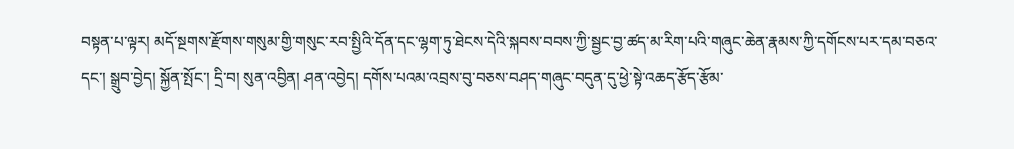བསྟན་པ་ལྟར། མདོ་སྔགས་རྫོགས་གསུམ་གྱི་གསུང་རབ་སྤྱིའི་དོན་དང་ལྷག་ཏུ་ཐེངས་དེའི་སྐབས་བབས་ཀྱི་སྦྱང་བྱ་ཚད་མ་རིག་པའི་གཞུང་ཆེན་རྣམས་ཀྱི་དགོངས་པར་དམ་བཅའ་དང་། སྒྲུབ་བྱེད། སྐྱོན་སྤོང་། དྲི་བ། སུན་འབྱིན། ཤན་འབྱེད། དགོས་པའམ་འབྲས་བུ་བཅས་བཤད་གཞུང་བདུན་དུ་ཕྱེ་སྟེ་འཆད་རྩོད་རྩོམ་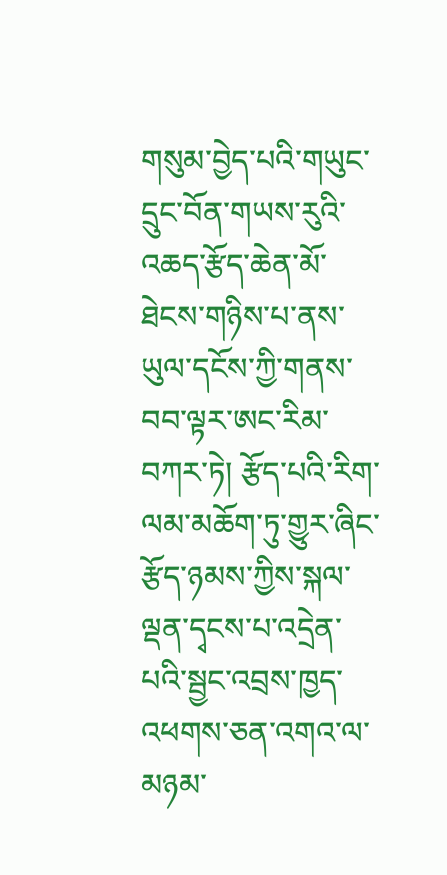གསུམ་བྱེད་པའི་གཡུང་དྲུང་བོན་གཡས་རུའི་འཆད་རྩོད་ཆེན་མོ་ཐེངས་གཉིས་པ་ནས་ཡུལ་དངོས་ཀྱི་གནས་བབ་ལྟར་ཨང་རིམ་བཀར་ཏེ། རྩོད་པའི་རིག་ལམ་མཆོག་ཏུ་གྱུར་ཞིང་རྩོད་ཉམས་ཀྱིས་སྐལ་ལྡན་དྭངས་པ་འདྲེན་པའི་སྦྱང་འབྲས་ཁྱད་འཕགས་ཅན་འགའ་ལ་མཉམ་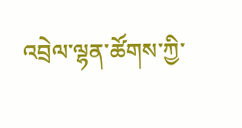འབྲེལ་ལྷན་ཚོགས་ཀྱི་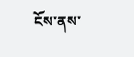ངོས་ནས་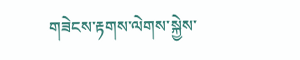གཟེངས་རྟགས་ལེགས་སྐྱེས་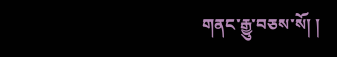གནང་རྒྱུ་བཅས་སོ། །